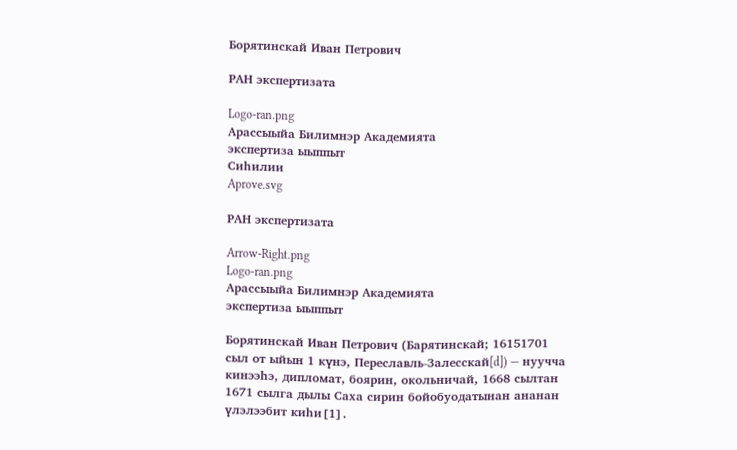Борятинскай Иван Петрович

РАН экспертизата

Logo-ran.png
Арассыыйа Билимнэр Академията
экспертиза ыыппыт
Сиһилии
Aprove.svg

РАН экспертизата

Arrow-Right.png
Logo-ran.png
Арассыыйа Билимнэр Академията
экспертиза ыыппыт

Борятинскай Иван Петрович (Барятинскай; 16151701 сыл от ыйын 1 күнэ, Переславль-Залесскай[d]) — нуучча кинээһэ, дипломат, боярин, окольничай, 1668 сылтан 1671 сылга дылы Саха сирин бойобуодатынан ананан үлэлээбит киһи[1].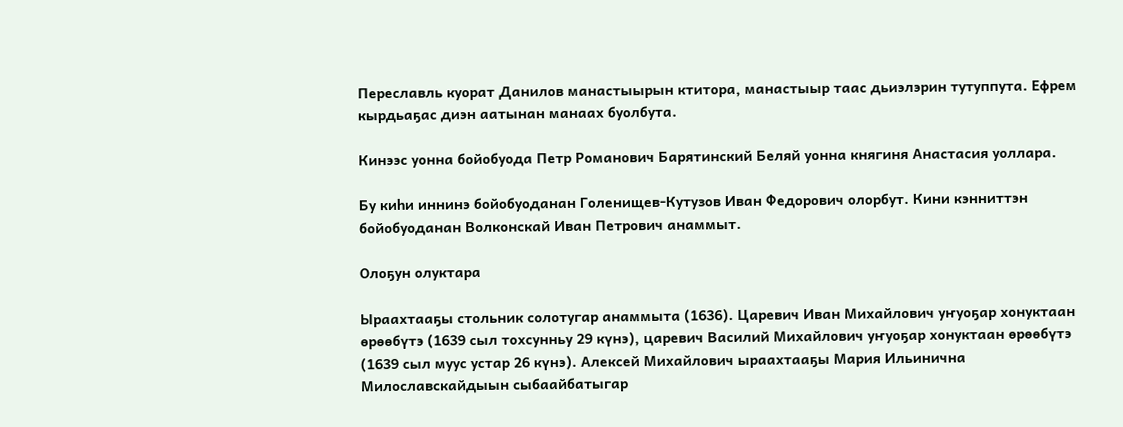Переславль куорат Данилов манастыырын ктитора, манастыыр таас дьиэлэрин тутуппута. Ефрем кырдьаҕас диэн аатынан манаах буолбута.

Кинээс уонна бойобуода Петр Романович Барятинский Беляй уонна княгиня Анастасия уоллара.

Бу киһи иннинэ бойобуоданан Голенищев-Кутузов Иван Федорович олорбут. Кини кэнниттэн бойобуоданан Волконскай Иван Петрович анаммыт.

Олоҕун олуктара

Ыраахтааҕы стольник солотугар анаммыта (1636). Царевич Иван Михайлович уҥуоҕар хонуктаан өрөөбүтэ (1639 сыл тохсунньу 29 күнэ), царевич Василий Михайлович уҥуоҕар хонуктаан өрөөбүтэ (1639 сыл муус устар 26 күнэ). Алексей Михайлович ыраахтааҕы Мария Ильинична Милославскайдыын сыбаайбатыгар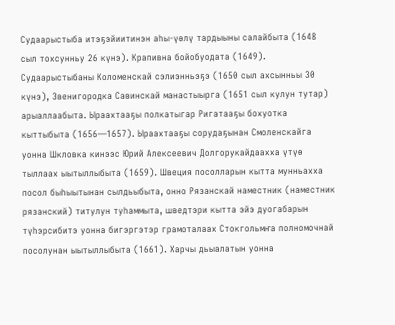Судаарыстыба итэҕэйиитинэн аһы-үөлү тардыыны салайбыта (1648 сыл тохсунньу 26 күнэ). Крапивна бойобуодата (1649). Судаарыстыбаны Коломенскай сэлиэнньэҕэ (1650 сыл ахсынньы 30 күнэ), Звенигородка Савинскай манастыырга (1651 сыл кулун тутар) арыаллаабыта. Ыраахтааҕы полкатыгар Ригатааҕы бохуотка кыттыбыта (1656—1657). Ыраахтааҕы сорудаҕынан Смоленскайга уонна Шкловка кинээс Юрий Алексеевич Долгорукайдаахха үтүө тыллаах ыытыллыбыта (1659). Швеция посолларын кытта мунньахха посол быһыытынан сылдьыбыта, онно Рязанскай наместник (наместник рязанский) титулун туһаммыта, шведтэри кытта эйэ дуогабарын түһэрсибитэ уонна бигэргэтэр грамоталаах Стокгольмҥа полномочнай посолунан ыытыллыбыта (1661). Харчы дьыалатын уонна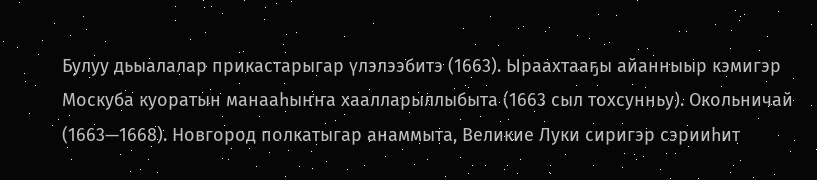Булуу дьыалалар прикастарыгар үлэлээбитэ (1663). Ыраахтааҕы айанныыр кэмигэр Москуба куоратын манааһыҥҥа хаалларыллыбыта (1663 сыл тохсунньу). Окольничай (1663—1668). Новгород полкатыгар анаммыта, Великие Луки сиригэр сэрииһит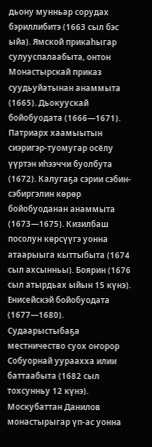дьону мунньар сорудах бэриллибитэ (1663 сыл бэс ыйа). Ямской прикаһыгар сулууспалаабыта, онтон Монастырскай приказ суудьуйатынан анаммыта (1665). Дьокуускай бойобуодата (1666—1671). Патриарх хаамыытын сиэригэр-туомугар осёлу үүртэн иһээччи буолбута (1672). Калугаҕа сэрии сэбин-сэбиргэлин көрөр бойобуоданан анаммыта (1673—1675). Кизилбаш посолун көрсүүгэ уонна атаарыыга кыттыбыта (1674 сыл ахсынньы). Боярин (1676 сыл атырдьах ыйын 15 күнэ). Енисейскэй бойобуодата (1677—1680). Судаарыстыбаҕа местничество суох оҥорор Собуорнай уураахха илии баттаабыта (1682 сыл тохсунньу 12 күнэ). Москубаттан Данилов монастырыгар үп-ас уонна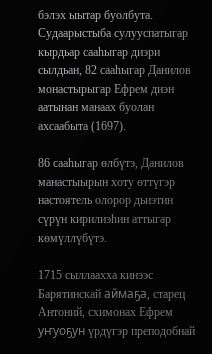бэлэх ыытар буолбута. Судаарыстыба сулууспатыгар кырдьар сааһыгар диэри сылдьан, 82 сааһыгар Данилов монастырыгар Ефрем диэн аатынан манаах буолан ахсаабыта (1697).

86 сааһыгар өлбүтэ, Данилов манастыырын хоту өттүгэр настоятель олорор дьиэтин сүрүн кирилиэһин аттыгар көмүллүбүтэ.

1715 сыллаахха кинээс Барятинскай аймаҕа, старец Антоний, схимонах Ефрем уҥуоҕун үрдүгэр преподобнай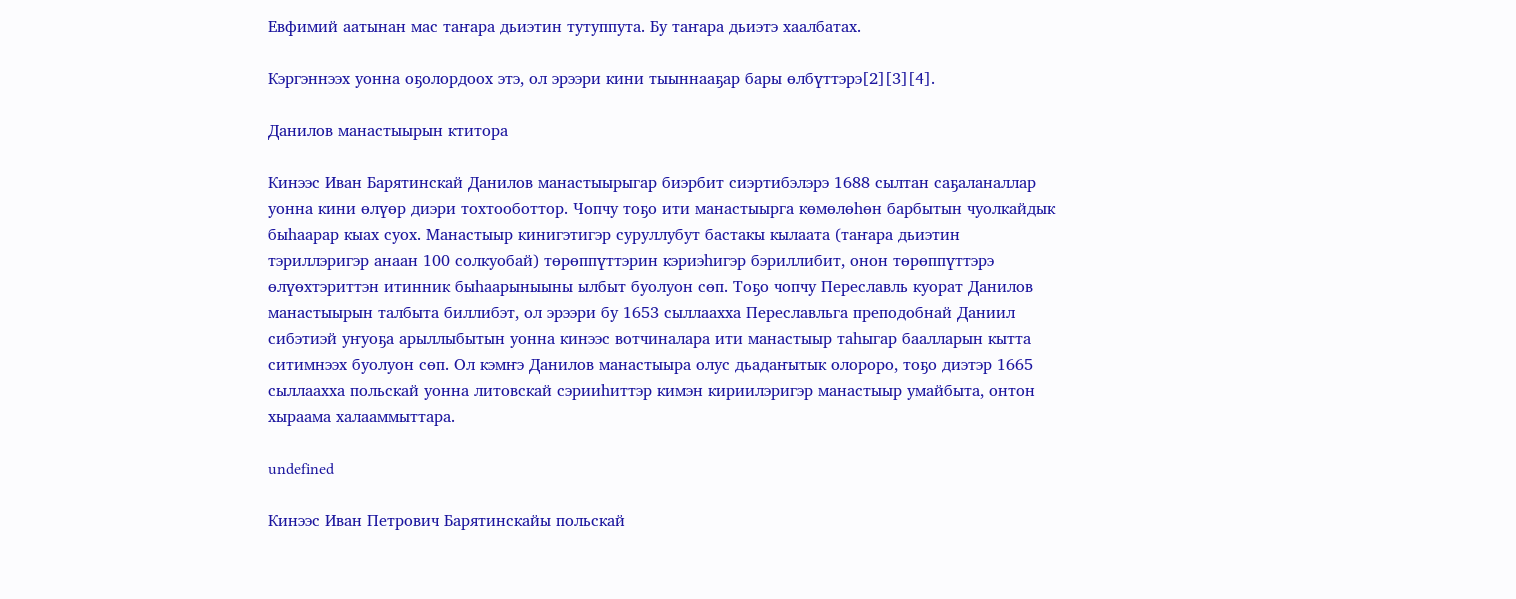Евфимий аатынан мас таҥара дьиэтин тутуппута. Бу таҥара дьиэтэ хаалбатах.

Кэргэннээх уонна оҕолордоох этэ, ол эрээри кини тыыннааҕар бары өлбүттэрэ[2][3][4].

Данилов манастыырын ктитора

Кинээс Иван Барятинскай Данилов манастыырыгар биэрбит сиэртибэлэрэ 1688 сылтан саҕаланаллар уонна кини өлүөр диэри тохтооботтор. Чопчу тоҕо ити манастыырга көмөлөһөн барбытын чуолкайдык быһаарар кыах суох. Манастыыр кинигэтигэр суруллубут бастакы кылаата (таҥара дьиэтин тэриллэригэр анаан 100 солкуобай) төрөппүттэрин кэриэһигэр бэриллибит, онон төрөппүттэрэ өлүөхтэриттэн итинник быһаарыныыны ылбыт буолуон сөп. Тоҕо чопчу Переславль куорат Данилов манастыырын талбыта биллибэт, ол эрээри бу 1653 сыллаахха Переславльга преподобнай Даниил сибэтиэй уҥуоҕа арыллыбытын уонна кинээс вотчиналара ити манастыыр таһыгар баалларын кытта ситимнээх буолуон сөп. Ол кэмҥэ Данилов манастыыра олус дьадаҥытык олороро, тоҕо диэтэр 1665 сыллаахха польскай уонна литовскай сэрииһиттэр кимэн кириилэригэр манастыыр умайбыта, онтон хыраама халааммыттара.

undefined

Кинээс Иван Петрович Барятинскайы польскай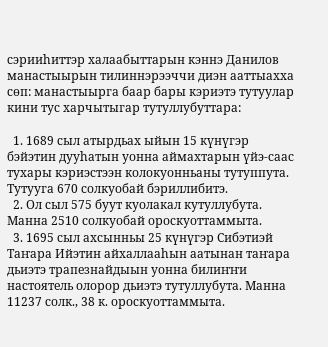сэрииһиттэр халаабыттарын кэннэ Данилов манастыырын тилиннэрээччи диэн ааттыахха сөп: манастыырга баар бары кэриэтэ тутуулар кини тус харчытыгар тутуллубуттара:

  1. 1689 сыл атырдьах ыйын 15 күнүгэр бэйэтин дууһатын уонна аймахтарын үйэ-саас тухары кэриэстээн колокуонньаны тутуппута. Тутууга 670 солкуобай бэриллибитэ.
  2. Ол сыл 575 буут куолакал кутуллубута. Манна 2510 солкуобай ороскуоттаммыта.
  3. 1695 сыл ахсынньы 25 күнүгэр Сибэтиэй Таҥара Ийэтин айхаллааһын аатынан таҥара дьиэтэ трапезнайдыын уонна билиҥҥи настоятель олорор дьиэтэ тутуллубута. Манна 11237 солк., 38 к. ороскуоттаммыта.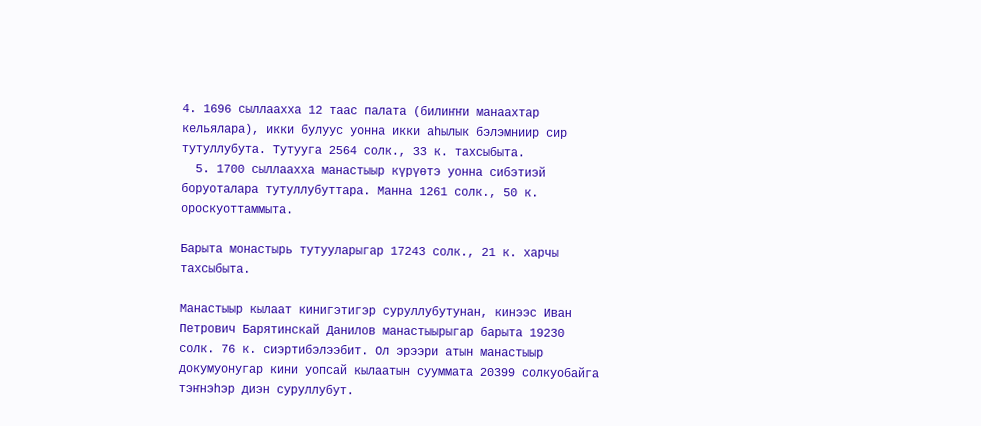4. 1696 сыллаахха 12 таас палата (билиҥҥи манаахтар кельялара), икки булуус уонна икки аһылык бэлэмниир сир тутуллубута. Тутууга 2564 солк., 33 к. тахсыбыта.
  5. 1700 сыллаахха манастыыр күрүөтэ уонна сибэтиэй боруоталара тутуллубуттара. Манна 1261 солк., 50 к. ороскуоттаммыта.

Барыта монастырь тутууларыгар 17243 солк., 21 к. харчы тахсыбыта.

Манастыыр кылаат кинигэтигэр суруллубутунан, кинээс Иван Петрович Барятинскай Данилов манастыырыгар барыта 19230 солк. 76 к. сиэртибэлээбит. Ол эрээри атын манастыыр докумуонугар кини уопсай кылаатын сууммата 20399 солкуобайга тэҥнэһэр диэн суруллубут.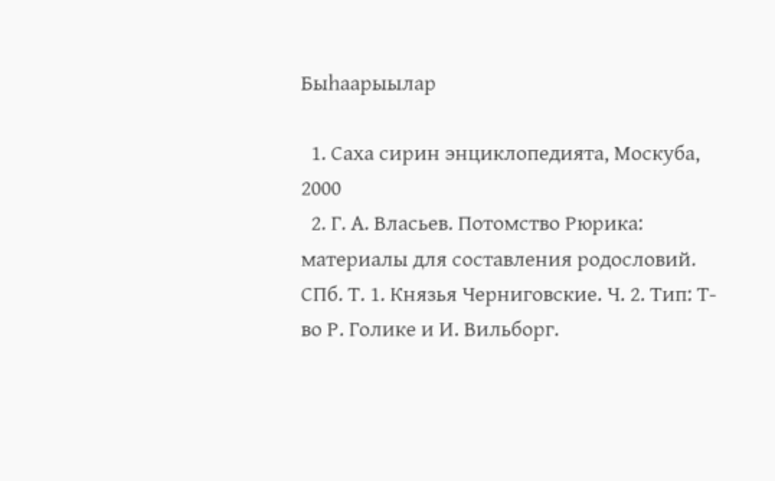Быһаарыылар

  1. Саха сирин энциклопедията, Москуба, 2000
  2. Г. А. Власьев. Потомство Рюрика: материалы для составления родословий. СПб. Т. 1. Князья Черниговские. Ч. 2. Тип: Т-во Р. Голике и И. Вильборг.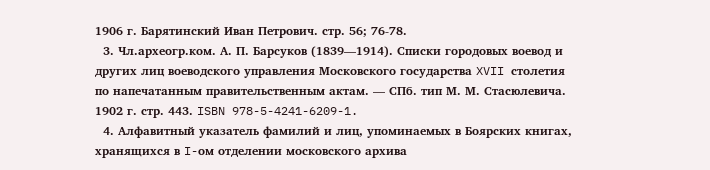1906 г. Барятинский Иван Петрович. стр. 56; 76-78.
  3. Чл.археогр.ком. А. П. Барсуков (1839—1914). Списки городовых воевод и других лиц воеводского управления Московского государства XVII столетия по напечатанным правительственным актам. — СПб. тип М. М. Стасюлевича. 1902 г. стр. 443. ISBN 978-5-4241-6209-1.
  4. Алфавитный указатель фамилий и лиц, упоминаемых в Боярских книгах, хранящихся в I-ом отделении московского архива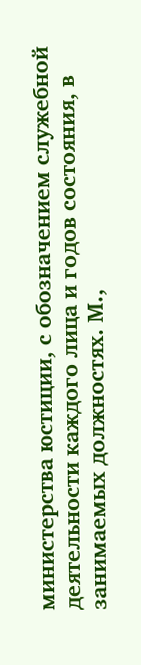министерства юстиции, с обозначением служебной деятельности каждого лица и годов состояния, в занимаемых должностях. М.,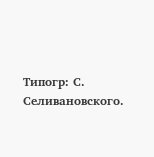Типогр: С. Селивановского.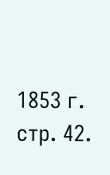1853 г. стр. 42.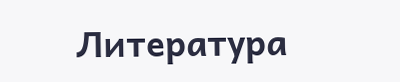Литература